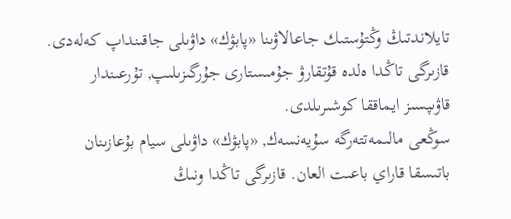تايلاندتىڭ وڭتۇستىك جاعالاۋىنا «پابۋك» داۋىلى جاقىنداپ كەلەدى. قازىرگى تاڭدا ەلدە قۇتقارۋ جۇمىستارى جۇرگىزىلىپ, تۇرعىندار قاۋىپسىز ايماققا كوشىرىلدى.
سوڭعى مالىمەتتەرگە سۇيەنسەك, «پابۋك» داۋىلى سيام بۇعازىنان باتىسقا قاراي باعىت العان. قازىرگى تاڭدا ونىڭ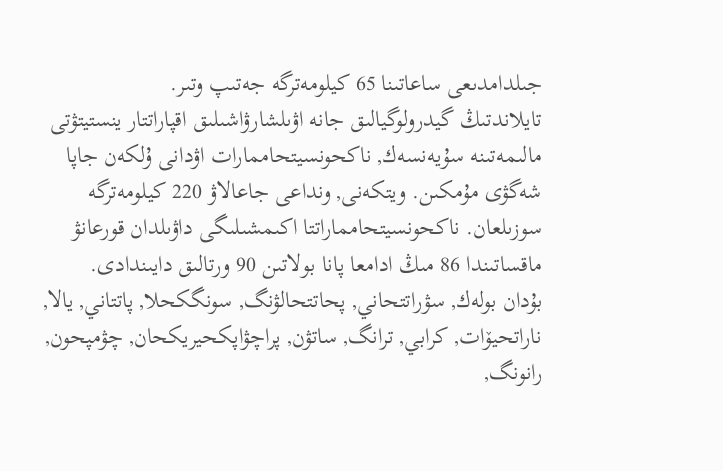جىلدامدىعى ساعاتىنا 65 كيلومەترگە جەتىپ وتىر.
تايلاندتىڭ گيدرولوگيالىق جانە اۋىلشارۋاشىلىق اقپاراتتار ينستيتۋتى مالىمەتىنە سۇيەنسەك, ناكحونسيتحاممارات اۋدانى ۇلكەن جاپا شەگۋى مۇمكىن. ويتكەنى, ونداعى جاعالاۋ 220 كيلومەترگە سوزىلعان. ناكحونسيتحامماراتتا اكىمشىلىگى داۋىلدان قورعانۋ ماقساتىندا 86 مىڭ ادامعا پانا بولاتىن 90 ورتالىق دايىندادى.
بۇدان بولەك, سۋراتتحاني, پحاتتحالۋنگ, سونگكحلا, پاتتاني, يالا, ناراتحيۆات, كرابي, ترانگ, ساتۋن, پراچۋاپكحيريكحان, چۋمپحون, رانونگ,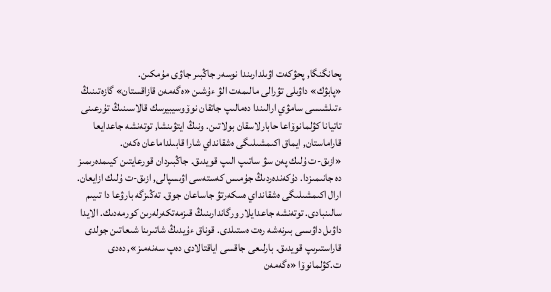پحانگنگا, پحۋكەت اۋىلدارىندا نوسەر جاڭبىر جاۋى مۇمكىن.
«پابۋك» داۋىلى تۋرالى مالىمەت الۋ ءۇشىن «ەگەمەن قازاقستان» گازەتىنىڭ ءتىلشىسى سامۋي ارالىندا دەمالىپ جاتقان نوۆوسيبيرسك قالاسىنىڭ تۇرعىنى تاتيانا كۋلمانوۆاعا حابارلاسقان بولاتىن. ونىڭ ايتۋىنشا, توتەنشە جاعدايعا قاراماستان, ايماق اكىمشىلىگى ەشقانداي شارا قابىلداماعان ەكەن.
«ازىق-ت ۇلىك پەن سۋ ساتىپ الىپ قويدىق. جاڭبىردان قورعايتىن كيىمدەرىمىز دە جانىمىزدا. دۇكەندەردىڭ جۇمىس كەستەسى اۋىسپالى, ازىق-ت ۇلىك ازايعان. ارال اكىمشىلىگى ەشقانداي ەسكەرتۋ جاساعان جوق. تەڭىزگە بارۋعا دا تىيىم سالىنبادى. توتەنشە جاعدايلار ورگاندارىنىڭ قىزمەتكەرلەرىن كورمەدىك. الايدا داۋىل داۋىسى بىرنەشە رەت ەستىلدى. قوناق ءۇيدىڭ شاتىرىنا شىعاتىن جولدى قاراستىرىپ قويدىق. بارلىعى جاقسى اياقتالادى دەپ سەنەمىز», دەدى ت.كۋلمانوۆا «ەگەمەن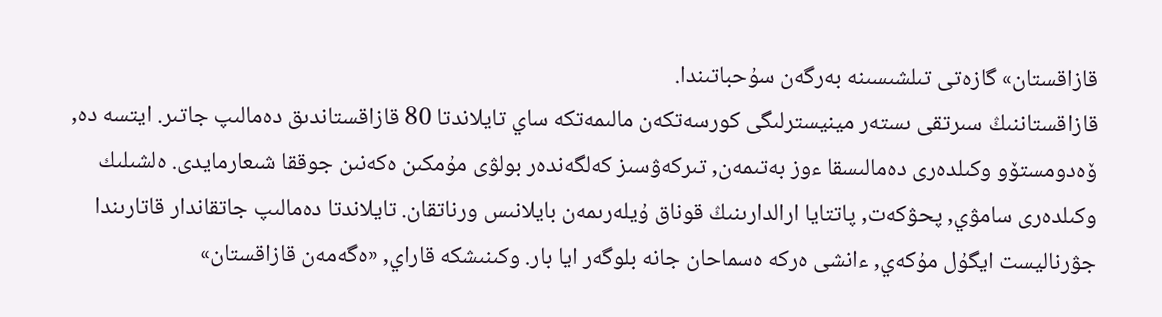قازاقستان» گازەتى تىلشىسىنە بەرگەن سۇحباتىندا.
قازاقستاننىڭ سىرتقى ىستەر مينيسترلىگى كورسەتكەن مالىمەتكە ساي تايلاندتا 80 قازاقستاندىق دەمالىپ جاتىر. ايتسە دە, ۆەدومستۆو وكىلدەرى دەمالىسقا ءوز بەتىمەن, تىركەۋسىز كەلگەندەر بولۋى مۇمكىن ەكەنىن جوققا شىعارمايدى. ەلشىلىك وكىلدەرى سامۋي, پحۋكەت, پاتتايا ارالدارىنىڭ قوناق ۇيلەرىمەن بايلانىس ورناتقان. تايلاندتا دەمالىپ جاتقاندار قاتارىندا جۋرناليست ايگۇل مۇكەي, ءانشى ەركە ەسماحان جانە بلوگەر ايا بار. وكىنىشكە قاراي, «ەگەمەن قازاقستان»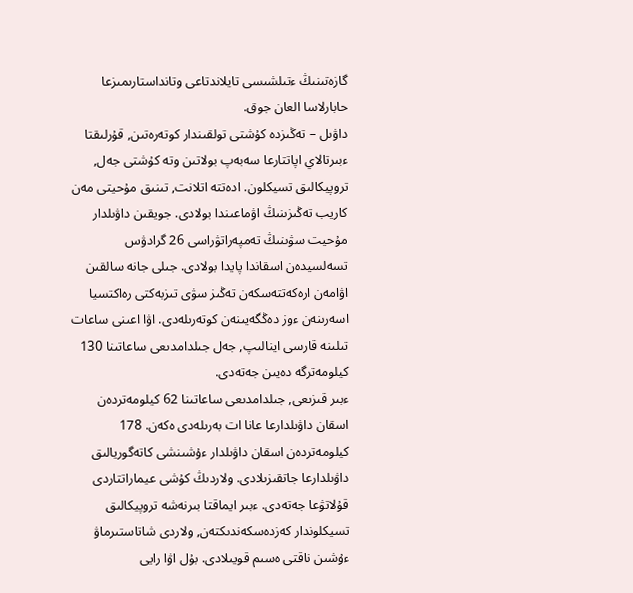گازەتىنىڭ ءتىلشىسى تايلاندتاعى وتانداستارىمىزعا حابارلاسا العان جوق.
داۋىل – تەڭىزدە كۇشتى تولقىندار كوتەرەتىن, قۇرلىقتا ءبىرتالاي اپاتتارعا سەبەپ بولاتىن وتە كۇشتى جەل, تروپيكالىق تسيكلون. ادەتتە اتلانت, تىنىق مۇحيتى مەن كاريب تەڭىزىنىڭ اۋماعىندا بولادى. جويقىن داۋىلدار مۇحيت سۋىنىڭ تەمپەراتۋراسى 26 گرادۋس تسەلسيدەن اسقاندا پايدا بولادى. جىلى جانە سالقىن اۋامەن ارەكەتتەسكەن تەڭىز سۋى تىزبەكتى رەاكتسيا اسەرىنەن ءوز دەڭگەيىنەن كوتەرىلەدى. اۋا اعىنى ساعات تىلىنە قارسى اينالىپ, جەل جىلدامدىعى ساعاتىنا 130 كيلومەترگە دەيىن جەتەدى.
ءبىر قىزىعى, جىلدامدىعى ساعاتىنا 62 كيلومەتردەن اسقان داۋىلدارعا عانا ات بەرىلەدى ەكەن. 178 كيلومەتردەن اسقان داۋىلدار ءۇشىنشى كاتەگوريالىق داۋىلدارعا جاتقىزىلادى. ولاردىڭ كۇشى عيماراتتاردى قۇلاتۋعا جەتەدى. ءبىر ايماقتا بىرنەشە تروپيكالىق تسيكلوندار كەزدەسكەندىكتەن, ولاردى شاتاستىرماۋ ءۇشىن ناقتى ەسىم قويىلادى. بۇل اۋا رايى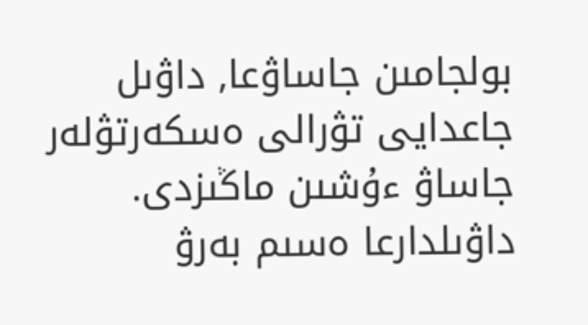بولجامىن جاساۋعا, داۋىل جاعدايى تۋرالى ەسكەرتۋلەر جاساۋ ءۇشىن ماڭىزدى. داۋىلدارعا ەسىم بەرۋ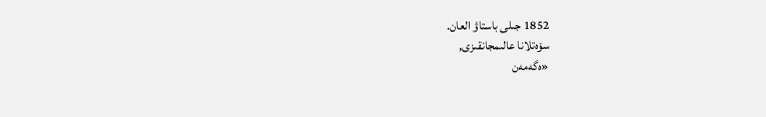1852 جىلى باستاۋ العان.
سۆەتلانا عالىمجانقىزى,
«ەگەمەن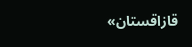قازاقستان»